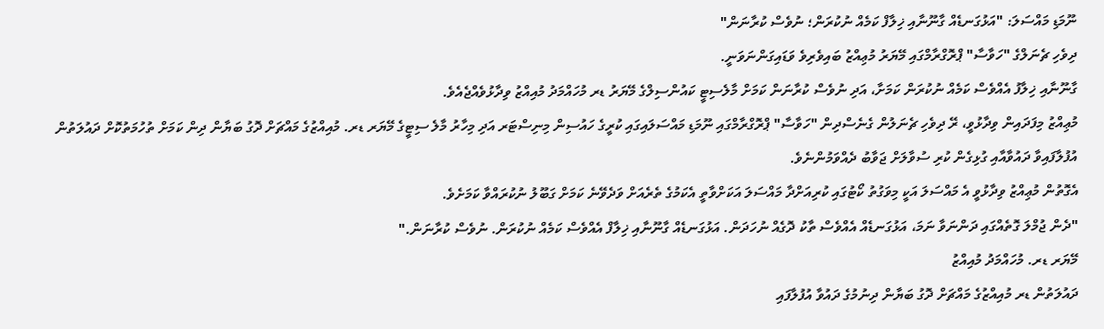ނޫމަޑި މައްސަލަ: "އަޅުގަނޑެއް ގާނޫނާއި ޚިލާފް ކަމެއް ނުކުރަން؛ ނުވެސް ކުރާނަން"
ދިވެހި ޗެނަލްގެ "ހަވާސާ" ޕްރޮގްރާމްގައި މޭޔަރު މުޢިއްޒު ބައިވެރިވެ ވަޑައިގަންނަވަނީ.
ގާނޫނާއި ޚިލާފު އެއްވެސް ކަމެއް ނުކުރަން ކަމަށާ، އަދި ނުވެސް ކުރާނަން ކަމަށް މާލެސިޓީ ކައުންސިލްގެ މޭޔަރު ޑރ މުހައްމަދު މުއިއްޒު ވިދާޅުވެއްޖެއެވެ.
މުޢިއްޒު މިފަދައިން ވިދާޅުވީ، ރޭ ދިވެހި ޗެނަލުން ގެނެސްދިން "ހަވާސާ" ޕްރޮގްރާމްގައި ނޫމަޑި މައްސަލައިގައި ކުރީގެ ހައުސިން މިނިސްޓަރ އަދި މިހާރު މާލެ ސިޓީގެ މޭޔަރ ޑރ. މުއިއްޒުގެ މައްޗަށް ދޮގު ބަޔާން ދިން ކަމަށް ތުހުމަތުކޮށް ދައުލަތުން އުފުލާފައިވާ ދައުވާއާއި ގުޅިގެން ކުރި ސުވާލަށް ޖަވާބު ދެއްވަމުންނެވެ.
އެގޮތުން މުޢިއްޒު ވިދާޅުވީ އެ މައްސަލަ އަކީ މިވަގުތު ކޯޓުގައި ކުރިއަށްދާ މައްސަލަ އަކަށްވާތީ އެކަމުގެ ތެރެއަށް ވަދެވޭނެ ކަމަށް ގަބޫލު ނުކުރައްވާ ކަމަށެވެ.
"ދެން ޖުމްލަ ގޮތެއްގައި ދަންނަވާ ނަމަ، އަޅުގަނޑެއް އެއްވެސް ތާކު ދޮގެއް ނުހަދަން. އަޅުގަނޑެއް ގާނޫނާއި ޚިލާފް އެއްވެސް ކަމެއް ނުކުރަން. ނުވެސް ކުރާނަން."
މޭޔަރ ޑރ. މުހައްމަދު މުއިއްޒު
ދައުލަތުން ޑރ މުއިއްޒުގެ މައްޗަށް ދޮގު ބަޔާން ދިނުމުގެ ދައުވާ އުފުލާފައި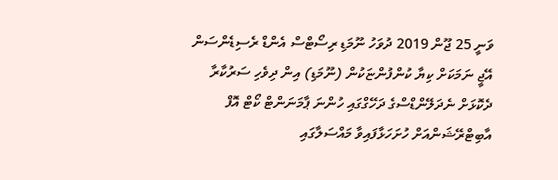ވަނީ 25 ޖޫން 2019 ދުވަހު ނޫމަޑި ރިސޯޓްސް އެންޑް ރެސިޑެންސަން އޭޖީ ނަމަކަށް ކިޔާ ކުންފުންޏަކުން (ނޫމަޑި) އިން ދިވެހި ސަރުކާރާ ދެކޮޅަށް ނެދަލޭންޑްސްގެ ދަހޭގްގައި ހުންނަ ޕާމަނަންޓް ކޯޓް އޮފް އާބިޓްރޭޝަންއަށް ހުށަހަޅާފައިވާ މައްސަލާގައި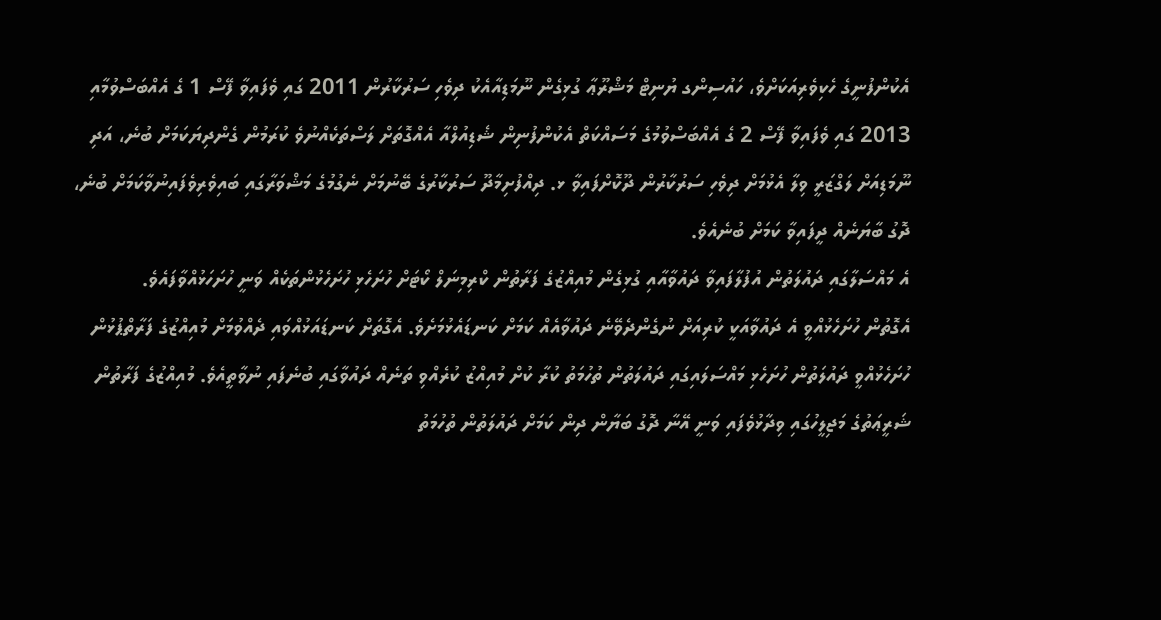އެކުންފުނީގެ ހެކިވެރިއަކަށްވެ، ހައުސިންގ ޔުނިޓް މަޝްރޫޢާ ގުޅިގެން ނޫމަޑިއާއެކު ދިވެހި ސަރުކާރުން 2011 ގައި ވެފައިވާ ފޭސް 1 ގެ އެއްބަސްވުމާއި 2013 ގައި ވެފައިވާ ފޭސް 2 ގެ އެއްބަސްވުމުގެ މަސައްކަތް އެކުންފުނިން ޝެޑިއުލްއާ އެއްގޮތަށް ލަސްތަކެއްނުވެ ކުރަމުން ގެންދިޔަކަމަށް ބުނެ، އަދި ނޫމަޑިއަށް ލަގްޒަރީ ވިލާ އެޅުމަށް ދިވެހި ސަރުކާރުން ދޫކޮށްފައިވާ ޅ. ދިއްފުށިމާދޫ ސަރުކާރުގެ ބޭނުމަށް ނެގުމުގެ މަޝްވަރާގައި ބައިވެރިވެފައިނުވާކަމަށް ބުނެ، ދޮގު ބާޔަނެއް ދީފައިވާ ކަމަށް ބުނެއެވެ.
އެ މައްސަލާގައި ދައުލަތުން އުފުލާފައިވާ ދައުވާއާއި ގުޅިގެން މުއިއްޒުގެ ފަރާތުން ކްރިމިނަލް ކޯޓަށް ހުށަހެޅި ހުށަހެޅުންތަކެއް ވަނީ ހުށަހަޅުއްވާފައެވެ.
އެގޮތުން ހުށަހެޅުއްވީ އެ ދައުވާއަކީ ކުރިއަށް ނުގެންދެވޭނެ ދައުވާއެއް ކަމަށް ކަނޑައެޅުމަށެވެ. އެގޮތަށް ކަނޑައަޅުއްވައި ދެއްވުމަށް މުއިއްޒުގެ ފަރާތްޕުޅުން ހުށަހެޅުއްވީ ދައުލަތުން ހުށަހެޅި މައްސަލައިގައި ދައުލަތުން ތުހުމަތު ކުރާ ކުށް މުއިއްޒު ކުރެއްވި ތަނެއް ދައުވާގައި ބުނެފައި ނުވާތީއެވެ. މުއިއްޒުގެ ފަރާތުން ޝަރީޢަތުގެ މަޖިލީހުގައި ވިދާޅުވެފައި ވަނީ އޭނާ ދޮގު ބަޔާން ދިން ކަމަށް ދައުލަތުން ތުހުމަތު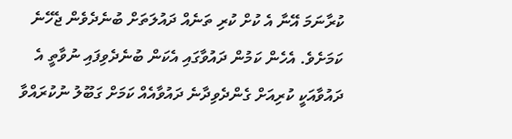ކުރާނަމަ އޭނާ އެ ކުށް ކުރި ތަނެއް ދައުލަތަށް ބުނެދެވެން ޖެހޭނެ ކަމަށެވެ. އެހެން ކަމުން ދައުވާގައި އެކަން ބުނެދެވިފައި ނުވާތީ އެ ދައުވާއަކީ ކުރިއަށް ގެންދެވިދާނެ ދައުވާއެއް ކަމަށް ގަބޫލު ނުކުރައްވާ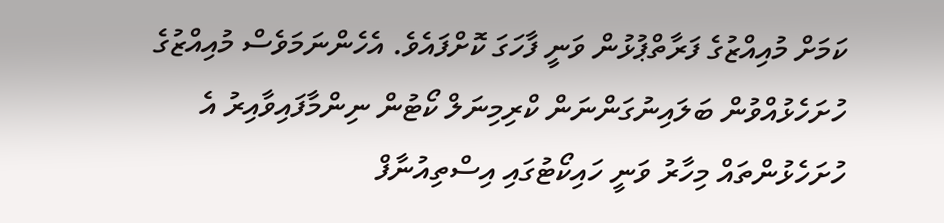ކަމަށް މުއިއްޒުގެ ފަރާތްޕުޅުން ވަނީ ފާހަގަ ކޮށްފައެވެ. އެހެންނަމަވެސް މުއިއްޒުގެ ހުށަހެޅުއްވުން ބަލައިނުގަންނަން ކްރިމިނަލް ކޯޓުން ނިންމާފައިވާއިރު އެ ހުށަހެޅުންތައް މިހާރު ވަނީ ހައިކޯޓުގައި އިސްތިއުނާފް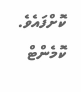ކޮށްފައެވެ.
ކޮމެންޓް